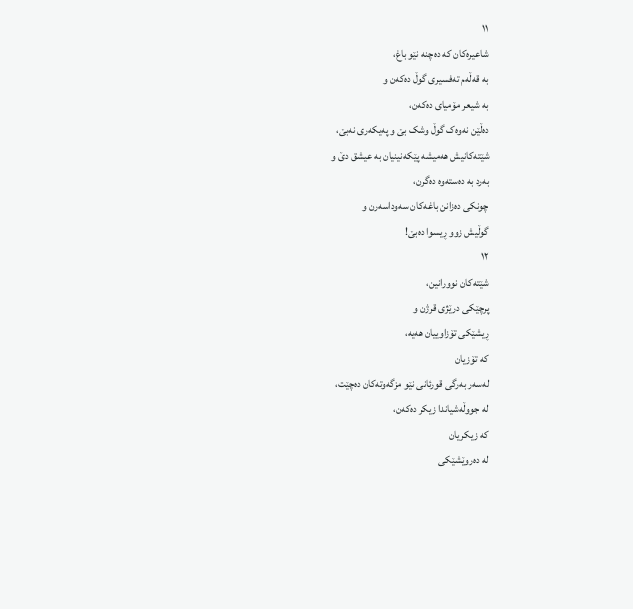١١
شاعیرەکان کە دەچنە نێو باغ،
بە قەڵەم تەفسیرى گوڵ دەکەن و
بە شیعر مۆمیاى دەکەن،
دەڵێن نەوەک گوڵ وشک بێ و پەیکەرى نەبێ،
شێتەکانیش هەمیشە پێکەنینیان بە عیشق دێ و
بەرد بە دەستەوە دەگرن،
چونکى دەزانن باغەکان سەوداسەرن و
گوڵیش زوو ڕیسوا دەبێ!
١٢
شێتەکان نوورانین،
پرچێکى درێژى قرژن و
ڕیشێکى تۆزاوییان هەیە،
کە تۆزیان
لەسەر بەرگى قورئانى نێو مزگەوتەکان دەچێت،
لە جووڵەشیاندا زیکر دەکەن،
کە زیکریان
لە دەروێشێکى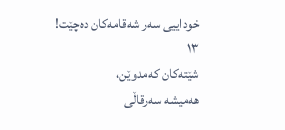خودایيی سەر شەقامەکان دەچێت!
١٣
شێتەکان کەمدوێن،
هەمیشە سەرقاڵی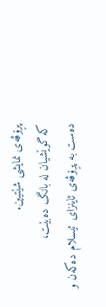پڕۆڤەى نمایشى شێتیین.
کە گوێشیان لە بانگ دەبێت،
دەست بە پڕۆڤەى ئاینزاى ئیسلام دەکەن و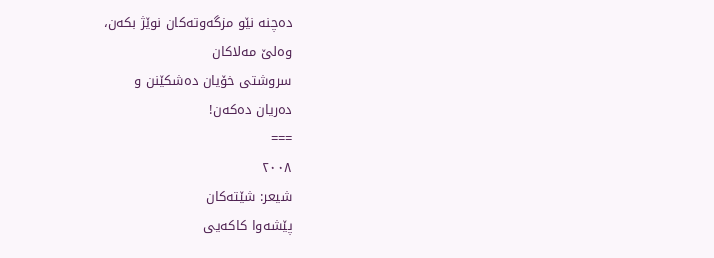دەچنە نێو مزگەوتەکان نوێژ بکەن،
وەلێ مەلاکان
سروشتى خۆیان دەشکێنن و
دەریان دەکەن!
===
٢٠٠٨
شیعر: شێتەکان
پێشەوا کاکەیی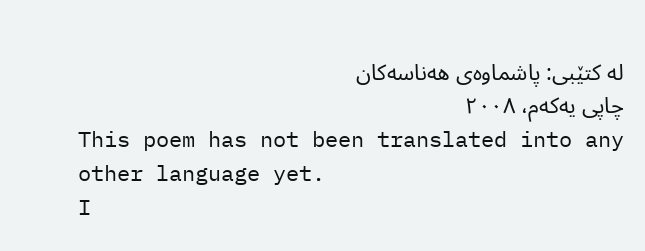لە کتێبی: پاشماوەی هەناسەکان
چاپی یەکەم، ٢٠٠٨
This poem has not been translated into any other language yet.
I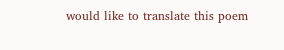would like to translate this poem